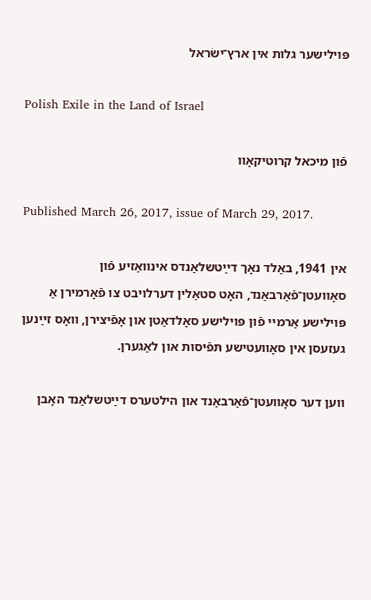פּױלישער גלות אין ארץ־ישׂראל

Polish Exile in the Land of Israel

פֿון מיכאל קרוטיקאָוו

Published March 26, 2017, issue of March 29, 2017.

אין 1941, באַלד נאָך דײַטשלאַנדס אינװאַזיע פֿון סאָװעטן־פֿאַרבאַנד, האָט סטאַלין דערלױבט צו פֿאָרמירן אַ פּױלישע אַרמײ פֿון פּױלישע סאָלדאַטן און אָפֿיצירן, װאָס זײַנען געזעסן אין סאָװעטישע תּפֿיסות און לאַגערן.

װען דער סאָװעטן־פֿאַרבאַנד און הילטערס דײַטשלאַנד האָבן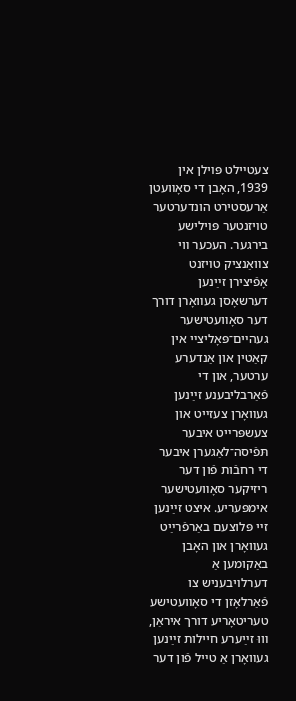צעטײלט פּױלן אין 1939, האָבן די סאָװעטן אַרעסטירט הונדערטער טױזנטער פּױלישע בירגער. העכער װי צװאַנציק טױזנט אָפֿיצירן זײַנען דערשאָסן געװאָרן דורך דער סאָװעטישער געהײם־פּאָליצײ אין קאַטין און אַנדערע ערטער, און די פֿאַרבליבענע זײַנען געװאָרן צעזײט און צעשפּרײט איבער תּפֿיסה־לאַגערן איבער די רחבֿות פֿון דער ריזיקער סאָװעטישער אימפּעריע. איצט זײַנען זײ פּלוצעם באַרפֿרײַט געװאָרן און האָבן באַקומען אַ דערלױבעניש צו פֿאַרלאָזן די סאָװעטישע טעריטאָריע דורך איראַן, װוּ זײַערע חיילות זײַנען געװאָרן אַ טײל פֿון דער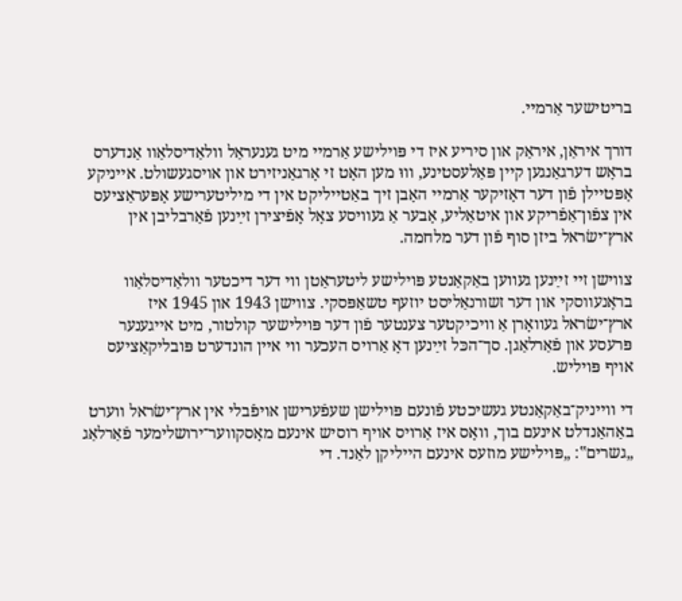בריטישער אַרמײ.

דורך איראַן, איראַק און סיריע איז די פּױלישע אַרמײ מיט גענעראַל װלאַדיסלאַװ אַנדערס בראָש דערגאַנגען קײן פּאַלעסטינע, װוּ מען האָט זי אָרגאַניזירט און אױסגעשולט. אײניקע אָפּטײלן פֿון דער דאָזיקער אַרמײ האָבן זיך באַטײליקט אין די מיליטערישע אָפּעראַציעס אין צפֿון־אַפֿריקע און איטאַליע, אָבער אַ געװיסע צאָל אָפֿיצירן זײַנען פֿאַרבליבן אין ארץ־ישׂראל ביזן סוף פֿון דער מלחמה.

צװישן זײ זײַנען געװען באַקאַנטע פּױלישע ליטעראַטן װי דער דיכטער װלאַדיסלאַװ בראָנעװסקי און דער זשורנאַליסט יוזעף טשאַפּסקי. צװישן 1943 און 1945 איז ארץ־ישׂראל געװאָרן אַ װיכיקטער צענטער פֿון דער פּױלישער קולטור, מיט אײגענער פּרעסע און פֿאַרלאַגן. סך־הכּל זײַנען דאָ אַרױס העכער װי אײן הונדערט פּובליקאַציעס אױף פּױליש.

די װײניק־באַקאַנטע געשיכטע פֿונעם פּױלישן שעפֿערישן אױפֿבלי אין ארץ־ישׂראל װערט באַהאַנדלט אינעם בוך, װאָס איז אַרױס אױף רוסיש אינעם מאָסקװער־ירושלימער פֿאַרלאַג „גשרים‟: „פּױלישע מוזעס אינעם הײליקן לאַנד. די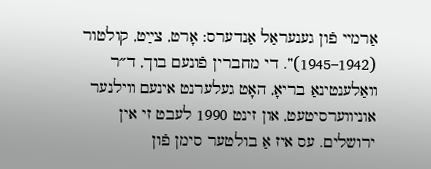אַרמײ פֿון גענעראַל אַנדערס: אָרט, צײַט, קולטור (1942–1945)”. די מחברין פֿונעם בוך, ד״ר װאַלענטינאַ בריאָ, האָט געלערנט אינעם װילנער אוניװערסיטעט, און זינט 1990 לעבט זי אין ירושלים. עס איז אַ בולטער סימן פֿון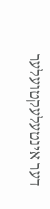דער אינטעלעקטועלער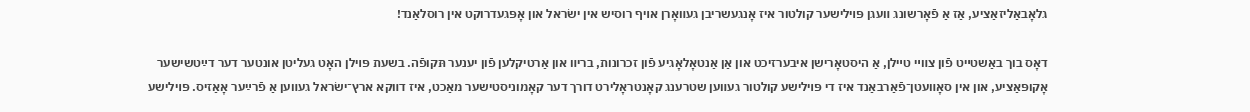גלאָבאַליזאַציע, אַז אַ פֿאָרשונג װעגן פּױלישער קולטור איז אָנגעשריבן געװאָרן אױף רוסיש אין ישׂראל און אָפּגעדרוקט אין רוסלאַנד!

דאָס בוך באַשטײט פֿון צװײ טײלן, אַ היסטאָרישן איבערזיכט און אַן אַנטאָלאָגיע פֿון זכרונות, בריװ און אַרטיקלען פֿון יענער תּקופֿה. בשעת פּױלן האָט געליטן אונטער דער דײַטשישער אָקופּאַציע, און אין סאָװעטן־פֿאַרבאַנד איז די פּױלישע קולטור געװען שטרענג קאָנטראָלירט דורך דער קאָמוניסטישער מאַכט, איז דװקא ארץ־ישׂראל געװען אַ פֿרײַער אָאַזיס. פּױלישע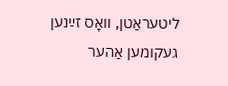ליטעראַטן, װאָס זײַנען געקומען אַהער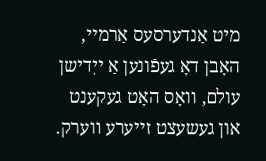מיט אַנדערסעס אַרמײ, האָבן דאָ געפֿונען אַ ייִדישן עולם, װאָס האָט געקענט און געשעצט זײערע װערק.